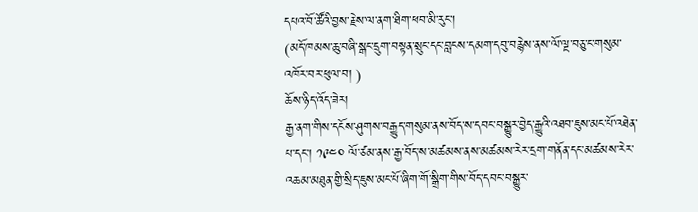དཔའ་བོ་ཚོའི་བྱས་རྗེས་ལ་ནག་ཐིག་ཕབ་མི་རུང་།
(མདོ་ཁམས་ཆུ་བཞི་སྒང་དྲུག་བསྟན་སྲུང་དང་བླངས་དམག་དབུ་བརྙེས་ནས་ལོ་ལྔ་བཅུ་ང་གསུམ་འཁོར་བར་ཕུལ་བ། )
ཆོས་ཉིད་འོད་ཟེར།
རྒྱ་ནག་གིས་དངོས་ཤུགས་བརྒྱུད་གསུམ་ནས་བོད་ས་དབང་བསྒྱུར་བྱེད་རྒྱུའི་འཐབ་ཇུས་མང་པོ་འཐེན་པ་དང་། ༡༩༤༠ ལོ་ཙམ་ནས་རྒྱ་བོད་ས་མཚམས་ནས་མཚམས་རེར་དྲག་གནོན་དང་མཚམས་རེར་འཆམ་མཐུན་གྱི་སྲིད་ཇུས་མང་པོ་ཞིག་གོ་སྒྲིག་གིས་བོད་དབང་བསྒྱུར་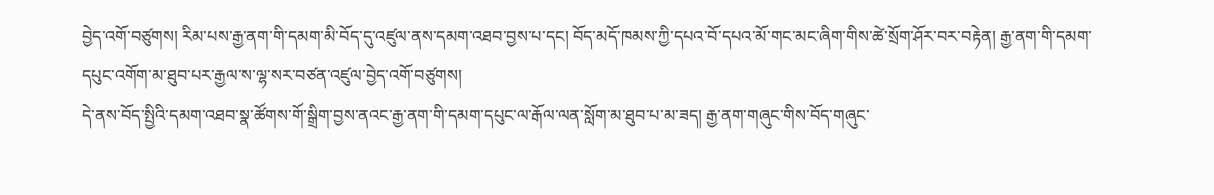བྱེད་འགོ་བཙུགས། རིམ་པས་རྒྱ་ནག་གི་དམག་མི་བོད་དུ་འཛུལ་ནས་དམག་འཐབ་བྱས་པ་དང། བོད་མདོ་ཁམས་ཀྱི་དཔའ་བོ་དཔའ་མོ་གང་མང་ཞིག་གིས་ཚེ་སྲོག་ཤོར་བར་བརྟེན། རྒྱ་ནག་གི་དམག་དཔུང་འགོག་མ་ཐུབ་པར་རྒྱལ་ས་ལྷ་སར་བཙན་འཛུལ་བྱེད་འགོ་བཙུགས།
དེ་ནས་བོད་སྤྱིའི་དམག་འཐབ་སྣ་ཚོགས་གོ་སྒྲིག་བྱས་ནའང་རྒྱ་ནག་གི་དམག་དཔུང་ལ་རྒོལ་ལན་སློག་མ་ཐུབ་པ་མ་ཟད། རྒྱ་ནག་གཞུང་གིས་བོད་གཞུང་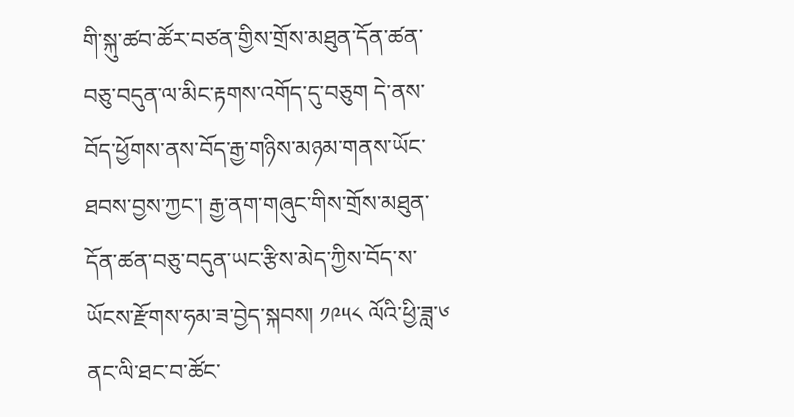གི་སྐུ་ཚབ་ཚོར་བཙན་གྱིས་གྲོས་མཐུན་དོན་ཚན་བཅུ་བདུན་ལ་མིང་རྟགས་འགོད་དུ་བཅུག དེ་ནས་བོད་ཕྱོགས་ནས་བོད་རྒྱ་གཉིས་མཉམ་གནས་ཡོང་ཐབས་བྱས་ཀྱང་། རྒྱ་ནག་གཞུང་གིས་གྲོས་མཐུན་དོན་ཚན་བཅུ་བདུན་ཡང་རྩིས་མེད་ཀྱིས་བོད་ས་ཡོངས་རྫོགས་ཧམ་ཟ་བྱེད་སྐབས། ༡༩༥༨ ལོའི་ཕྱི་ཟླ་༦ ནང་ལི་ཐང་བ་ཚོང་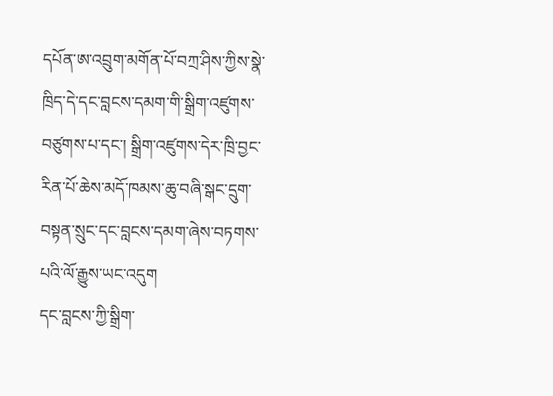དཔོན་ཨ་འབྲུག་མགོན་པོ་བཀྲ་ཤིས་ཀྱིས་སྣེ་ཁྲིད་དེ་དང་བླངས་དམག་གི་སྒྲིག་འཛུགས་བཙུགས་པ་དང་། སྒྲིག་འཛུགས་དེར་ཁྲི་བྱང་རིན་པོ་ཆེས་མདོ་ཁམས་ཆུ་བཞི་སྒང་དྲུག་བསྟན་སྲུང་དང་བླངས་དམག་ཞེས་བཏགས་པའི་ལོ་རྒྱུས་ཡང་འདུག
དང་བླངས་ཀྱི་སྒྲིག་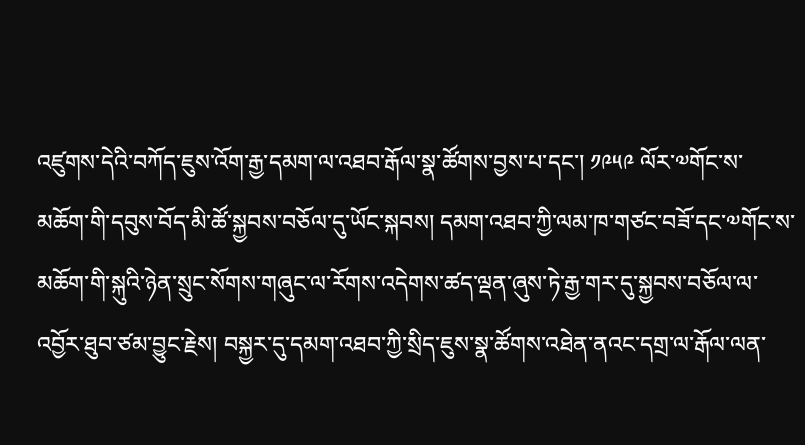འཛུགས་དེའི་བཀོད་ཇུས་འོག་རྒྱ་དམག་ལ་འཐབ་རྒོལ་སྣ་ཚོགས་བྱས་པ་དང་། ༡༩༥༩ ལོར་༧གོང་ས་མཆོག་གི་དབུས་བོད་མི་ཚོ་སྐྱབས་བཅོལ་དུ་ཡོང་སྐབས། དམག་འཐབ་ཀྱི་ལམ་ཁ་གཙང་བཟོ་དང་༧གོང་ས་མཆོག་གི་སྐུའི་ཉེན་སྲུང་སོགས་གཞུང་ལ་རོགས་འདེགས་ཚད་ལྡན་ཞུས་ཏེ་རྒྱ་གར་དུ་སྐྱབས་བཅོལ་ལ་འབྱོར་ཐུབ་ཙམ་བྱུང་རྗེས། བསྐྱར་དུ་དམག་འཐབ་ཀྱི་སྲིད་ཇུས་སྣ་ཚོགས་འཐེན་ནའང་དགྲ་ལ་རྒོལ་ལན་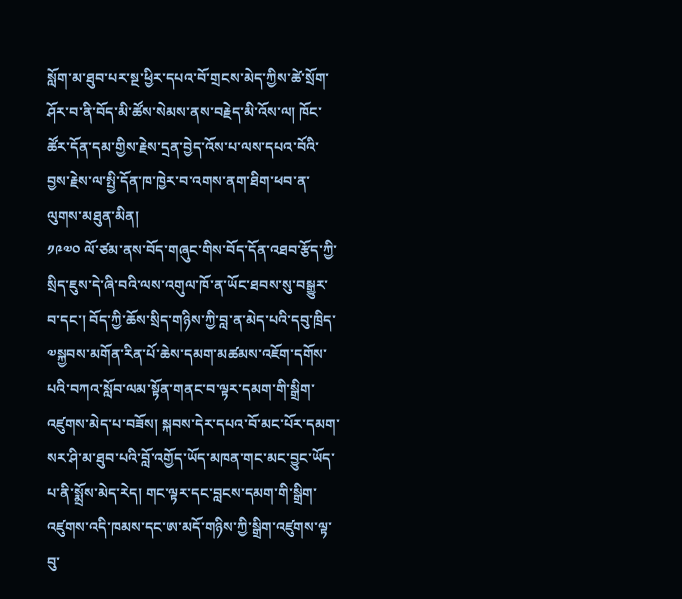སློག་མ་ཐུབ་པར་སྔ་ཕྱིར་དཔའ་བོ་གྲངས་མེད་ཀྱིས་ཚེ་སྲོག་ཤོར་བ་ནི་བོད་མི་ཚོས་སེམས་ནས་བརྗེད་མི་འོས་ལ། ཁོང་ཚོར་དོན་དམ་གྱིས་རྗེས་དྲན་བྱེད་འོས་པ་ལས་དཔའ་བོའི་བྱས་རྗེས་ལ་སྤྱི་དོན་ཁ་ཁྱེར་བ་འགས་ནག་ཐིག་ཕབ་ན་ལུགས་མཐུན་མིན།
༡༩༧༠ ལོ་ཙམ་ནས་བོད་གཞུང་གིས་བོད་དོན་འཐབ་རྩོད་ཀྱི་སྲིད་ཇུས་དེ་ཞི་བའི་ལས་འགུལ་ཁོ་ན་ཡོང་ཐབས་སུ་བསྒྱུར་བ་དང་། བོད་ཀྱི་ཆོས་སྲིད་གཉིས་ཀྱི་བླ་ན་མེད་པའི་དབུ་ཁྲིད་༧སྐྱབས་མགོན་རིན་པོ་ཆེས་དམག་མཚམས་འཇོག་དགོས་པའི་བཀའ་སློབ་ལམ་སྟོན་གནང་བ་ལྟར་དམག་གི་སྒྲིག་འཛུགས་མེད་པ་བཟོས། སྐབས་དེར་དཔའ་བོ་མང་པོར་དམག་སར་ཤི་མ་ཐུབ་པའི་བློ་འགྱོད་ཡོད་མཁན་གང་མང་བྱུང་ཡོད་པ་ནི་སྨྲོས་མེད་རེད། གང་ལྟར་དང་བླངས་དམག་གི་སྒྲིག་འཛུགས་འདི་ཁམས་དང་ཨ་མདོ་གཉིས་ཀྱི་སྒྲིག་འཛུགས་ལྟ་བུ་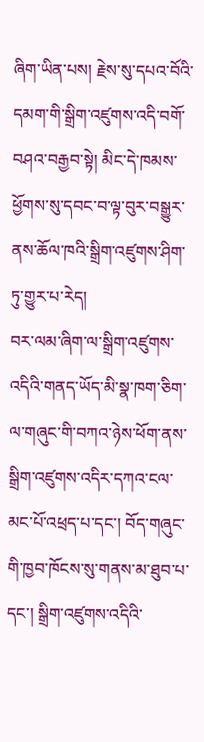ཞིག་ཡིན་པས། རྗེས་སུ་དཔའ་བོའི་དམག་གི་སྒྲིག་འཛུགས་འདི་བགོ་བཤའ་བརྒྱབ་སྟེ། མིང་དེ་ཁམས་ཕྱོགས་སུ་དབང་བ་ལྟ་བུར་བསྒྱུར་ནས་ཆོལ་ཁའི་སྒྲིག་འཛུགས་ཤིག་ཏུ་གྱུར་པ་རེད།
བར་ལམ་ཞིག་ལ་སྒྲིག་འཛུགས་འདིའི་གནད་ཡོད་མི་སྣ་ཁག་ཅིག་ལ་གཞུང་གི་བཀའ་ཉེས་ཕོག་ནས་སྒྲིག་འཛུགས་འདིར་དཀའ་ངལ་མང་པོ་འཕྲད་པ་དང་། བོད་གཞུང་གི་ཁྱབ་ཁོངས་སུ་གནས་མ་ཐུབ་པ་དང་། སྒྲིག་འཛུགས་འདིའི་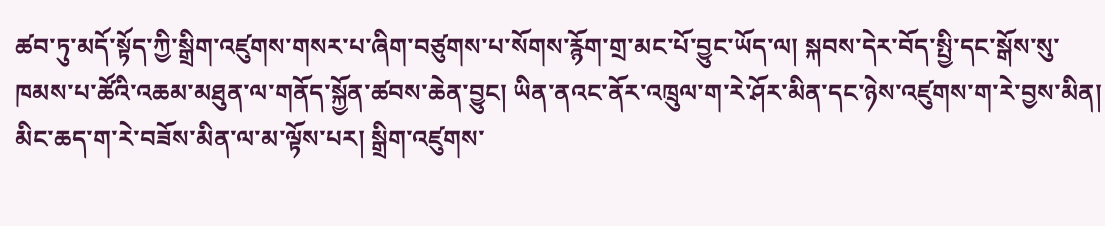ཚབ་ཏུ་མདོ་སྟོད་ཀྱི་སྒྲིག་འཛུགས་གསར་པ་ཞིག་བཙུགས་པ་སོགས་རྙོག་གྲ་མང་པོ་བྱུང་ཡོད་ལ། སྐབས་དེར་བོད་སྤྱི་དང་སྒོས་སུ་ཁམས་པ་ཚོའི་འཆམ་མཐུན་ལ་གནོད་སྐྱོན་ཚབས་ཆེན་བྱུང། ཡིན་ནའང་ནོར་འཁྲུལ་ག་རེ་ཤོར་མིན་དང་ཉེས་འཛུགས་ག་རེ་བྱས་མིན། མིང་ཆད་ག་རེ་བཟོས་མིན་ལ་མ་ལྟོས་པར། སྒྲིག་འཛུགས་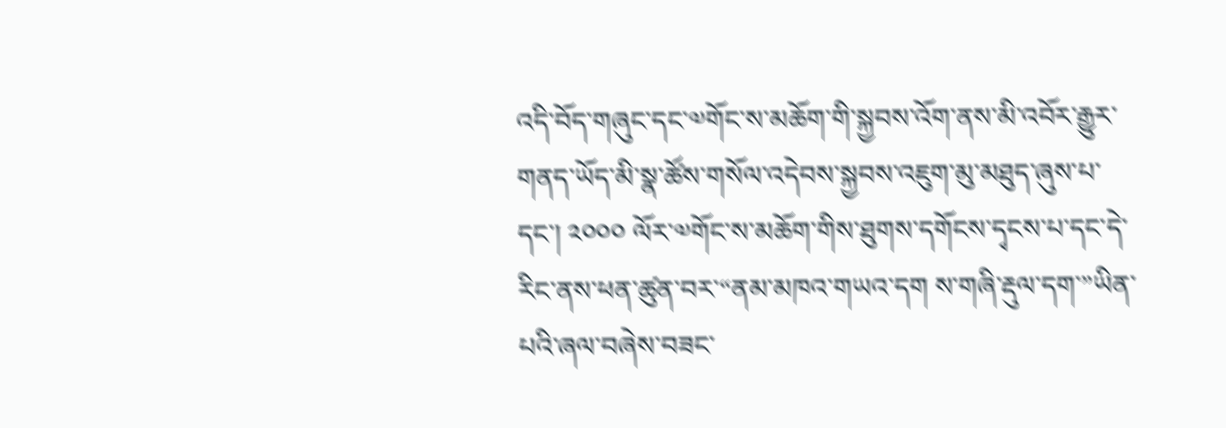འདི་བོད་གཞུང་དང་༧གོང་ས་མཆོག་གི་སྐྱབས་འོག་ནས་མི་འབོར་རྒྱུར་གནད་ཡོད་མི་སྣ་ཚོས་གསོལ་འདེབས་སྐྱབས་འཇུག་མུ་མཐུད་ཞུས་པ་དང་། ༢༠༠༠ ལོར་༧གོང་ས་མཆོག་གིས་ཐུགས་དགོངས་དྭངས་པ་དང་དེ་རིང་ནས་ཕན་ཚུན་བར་“ནམ་མཁའ་གཡའ་དག ས་གཞི་རྡུལ་དག་”ཡིན་པའི་ཞལ་བཞེས་བཟང་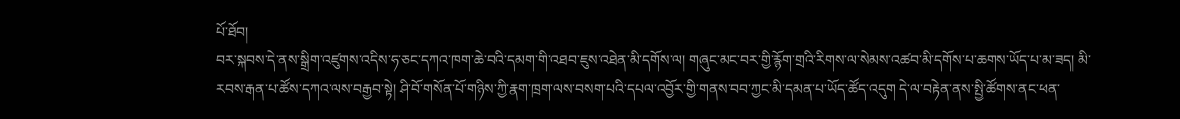པོ་ཐོབ།
བར་སྐབས་དེ་ནས་སྒྲིག་འཛུགས་འདིས་ཧ་ཅང་དཀའ་ཁག་ཆེ་བའི་དམག་གི་འཐབ་ཇུས་འཐེན་མི་དགོས་ལ། གཞུང་མང་བར་གྱི་རྙོག་གྲའི་རིགས་ལ་སེམས་འཚབ་མི་དགོས་པ་ཆགས་ཡོད་པ་མ་ཟད། མི་རབས་རྒན་པ་ཚོས་དཀའ་ལས་བརྒྱབ་སྟེ། ཤི་བོ་གསོན་པོ་གཉིས་ཀྱི་རྣག་ཁྲག་ལས་བསག་པའི་དཔལ་འབྱོར་གྱི་གནས་བབ་ཀྱང་མི་དམན་པ་ཡོད་ཚོད་འདུག དེ་ལ་བརྟེན་ནས་སྤྱི་ཚོགས་ནང་ཕན་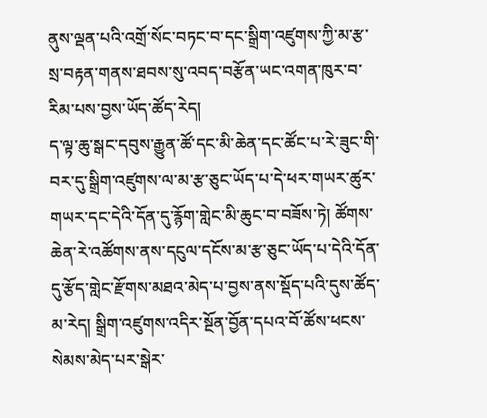ནུས་ལྡན་པའི་འགྲོ་སོང་བཏང་བ་དང་སྒྲིག་འཛུགས་ཀྱི་མ་རྩ་སྲ་བརྟན་གནས་ཐབས་སུ་འབད་བརྩོན་ཡང་འགན་ཁུར་བ་རིམ་པས་བྱས་ཡོད་ཚོད་རེད།
ད་ལྟ་ཆུ་སྒང་དབུས་རྒྱུན་ཚོ་དང་མི་ཆེན་དང་ཚོང་པ་རེ་ཟུང་གི་བར་དུ་སྒྲིག་འཛུགས་ལ་མ་རྩ་ཅུང་ཡོད་པ་དེ་ཕར་གཡར་ཚུར་གཡར་དང་དེའི་དོན་དུ་རྙོག་གླེང་མི་ཆུང་བ་བཟོས་ཏེ། ཚོགས་ཆེན་རེ་འཚོགས་ནས་དངུལ་དངོས་མ་རྩ་ཅུང་ཡོད་པ་དེའི་དོན་དུ་རྩོད་གླེང་རྫོགས་མཐའ་མེད་པ་བྱས་ནས་སྡོད་པའི་དུས་ཚོད་མ་རེད། སྒྲིག་འཛུགས་འདིར་སྔོན་བྱོན་དཔའ་བོ་ཚོས་ཕངས་སེམས་མེད་པར་སྒེར་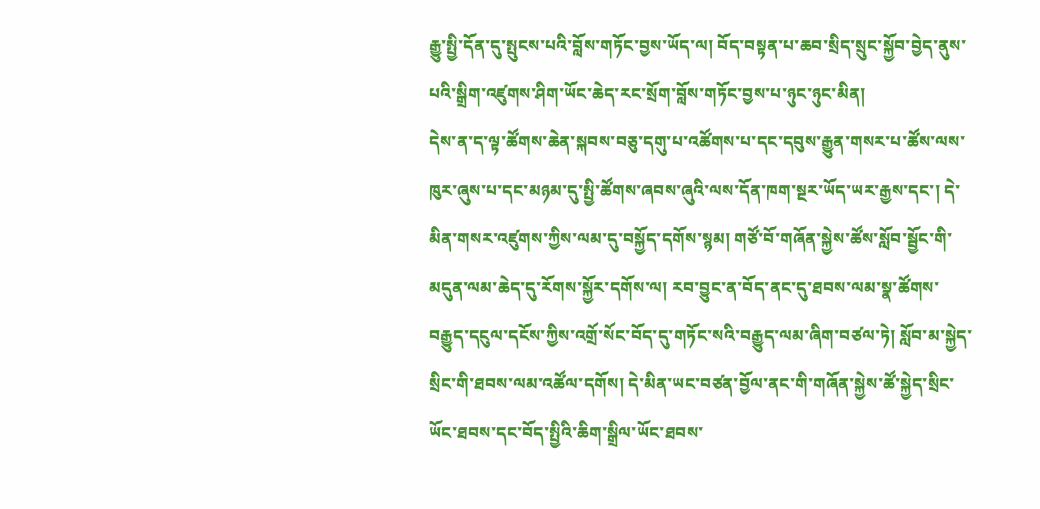རྒྱུ་སྤྱི་དོན་དུ་སྤུངས་པའི་བློས་གཏོང་བྱས་ཡོད་ལ། བོད་བསྟན་པ་ཆབ་སྲིད་སྲུང་སྐྱོབ་བྱེད་ནུས་པའི་སྒྲིག་འཛུགས་ཤིག་ཡོང་ཆེད་རང་སྲོག་བློས་གཏོང་བྱས་པ་ཉུང་ཉུང་མིན།
དེས་ན་ད་ལྟ་ཚོགས་ཆེན་སྐབས་བཅུ་དགུ་པ་འཚོགས་པ་དང་དབུས་རྒྱུན་གསར་པ་ཚོས་ལས་ཁུར་ཞུས་པ་དང་མཉམ་དུ་སྤྱི་ཚོགས་ཞབས་ཞུའི་ལས་དོན་ཁག་སྔར་ཡོད་ཡར་རྒྱས་དང་། དེ་མིན་གསར་འཛུགས་ཀྱིས་ལམ་དུ་བསྐྱོད་དགོས་སྙམ། གཙོ་བོ་གཞོན་སྐྱེས་ཚོས་སློབ་སྦྱོང་གི་མདུན་ལམ་ཆེད་དུ་རོགས་སྐྱོར་དགོས་ལ། རབ་བྱུང་ན་བོད་ནང་དུ་ཐབས་ལམ་སྣ་ཚོགས་བརྒྱུད་དངུལ་དངོས་ཀྱིས་འགྲོ་སོང་བོད་དུ་གཏོང་སའི་བརྒྱུད་ལམ་ཞིག་བཙལ་ཏེ། སློབ་མ་སྐྱེད་སྲིང་གི་ཐབས་ལམ་འཚོལ་དགོས། དེ་མིན་ཡང་བཙན་བྱོལ་ནང་གི་གཞོན་སྐྱེས་ཚོ་སྐྱེད་སྲིང་ཡོང་ཐབས་དང་བོད་སྤྱིའི་ཆིག་སྒྲིལ་ཡོང་ཐབས་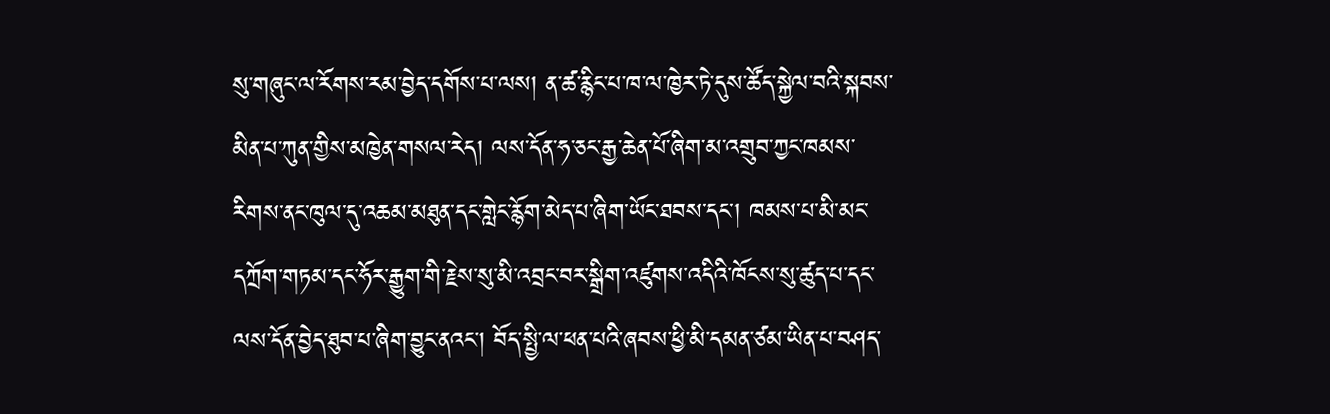སུ་གཞུང་ལ་རོགས་རམ་བྱེད་དགོས་པ་ལས། ན་ཚ་རྙིང་པ་ཁ་ལ་ཁྱེར་ཏེ་དུས་ཚོད་སྐྱེལ་བའི་སྐབས་མིན་པ་ཀུན་གྱིས་མཁྱེན་གསལ་རེད། ལས་དོན་ཧ་ཅང་རྒྱ་ཆེན་པོ་ཞིག་མ་འགྲུབ་ཀྱང་ཁམས་རིགས་ནང་ཁུལ་དུ་འཆམ་མཐུན་དང་གླེང་རྙོག་མེད་པ་ཞིག་ཡོང་ཐབས་དང་། ཁམས་པ་མི་མང་དཀྲོག་གཏམ་དང་ཧོར་རྒྱུག་གི་རྗེས་སུ་མི་འབྲང་བར་སྒྲིག་འཛུགས་འདིའི་ཁོངས་སུ་ཚུད་པ་དང་ལས་དོན་བྱེད་ཐུབ་པ་ཞིག་བྱུང་ནའང་། བོད་སྤྱི་ལ་ཕན་པའི་ཞབས་ཕྱི་མི་དམན་ཙམ་ཡིན་པ་བཤད་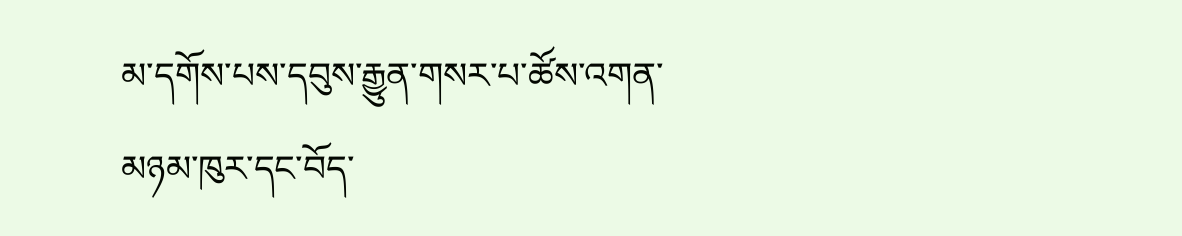མ་དགོས་པས་དབུས་རྒྱུན་གསར་པ་ཚོས་འགན་མཉམ་ཁུར་དང་བོད་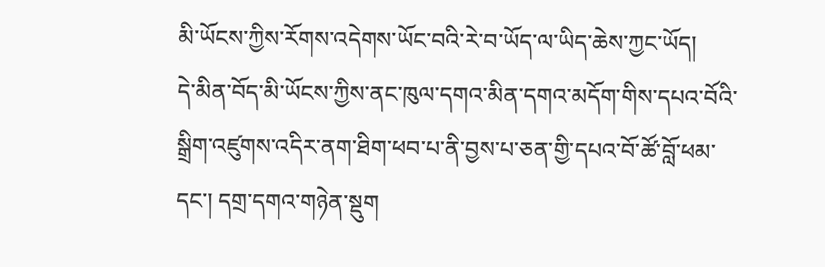མི་ཡོངས་ཀྱིས་རོགས་འདེགས་ཡོང་བའི་རེ་བ་ཡོད་ལ་ཡིད་ཆེས་ཀྱང་ཡོད།
དེ་མིན་བོད་མི་ཡོངས་ཀྱིས་ནང་ཁུལ་དགའ་མིན་དགའ་མདོག་གིས་དཔའ་བོའི་སྒྲིག་འཛུགས་འདིར་ནག་ཐིག་ཕབ་པ་ནི་བྱས་པ་ཅན་གྱི་དཔའ་བོ་ཚོ་བློ་ཕམ་དང་། དགྲ་དགའ་གཉེན་སྡུག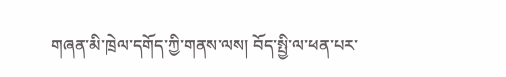གཞན་མི་ཁྲེལ་དགོད་ཀྱི་གནས་ལས། བོད་སྤྱི་ལ་ཕན་པར་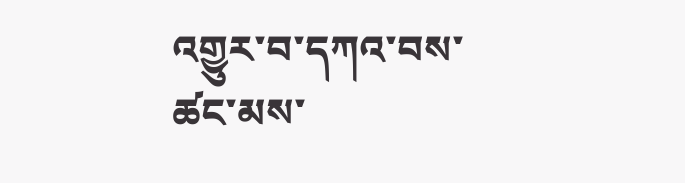འགྱུར་བ་དཀའ་བས་ཚང་མས་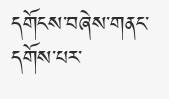དགོངས་བཞེས་གནང་དགོས་པར་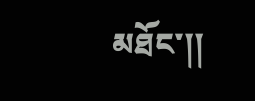མཐོང་།།